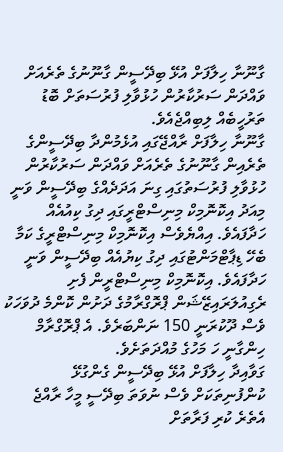ގާނޫނާ ހިލާފަށް އުޅޭ ބިދޭސީން ގާނޫނުގެ ތެރެއަށް ވައްދަން ސަރުކާރުން ހުޅުވާލި ފުރުސަތަށް ބޮޑު ތަރުހީބެއް ލިބިއްޖެއެވެ.
ގާނޫނާ ހިލާފަށް ރާއްޖޭގައި އުޅެމުންދާ ބިދޭސީންގެ ތެރެއިން ގާނޫނުގެ ތެރެއަށް ވައްދަން ސަރުކާރުން ހުޅުވާލި ފުރުސަތުގައި ގިނަ އަދަދެއްގެ ބިދޭސީން ވަނީ މިއަދު އިކޮނޮމިކް މިނިސްޓްރީގައި ދިގު ކިއުއެއް ހަދާފައެވެ. އިއްޔެވެސް އިކޮނޮމިކް މިނިސްޓްރީގެ ކަމާ ބެހޭ ޑިޕާޓްމަންޓުގައި ދިގު ކިޔުއެއް ބިދޭސީން ވަނީ ހަދާފައެވެ. އިކޮނޮމިކް މިނިސްޓްރީން ފެށި ރެގިއުލަރައިޒޭޝަން ޕްރޮގްރާމުގެ ދަށުން ކޮންމެ ދުވަހަކު ވެސް ދޫކުރަނީ 150 ނަންބަރެވެ. އެ ޕްރޮގްރާމް ހިންގާނީ ހަ މަހުގެ މުއްދަތަށެވެ.
ގަވާއިދާ ހިލާފަށް އުޅޭ ބިދޭސީން ގެންގުޅޭ ކުންފުނިތަކަށް ވެސް ނުވަތަ ބިދޭސީ މީހާ ރާއްޖެ އެތެރެ ކުރި ފަރާތަށް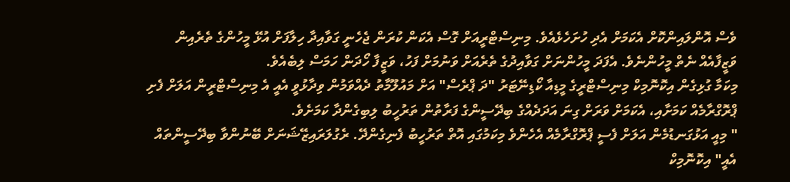ވެސް އޮންލައިންކޮށް އެކަމަށް އެދި ހުށަހެޅެއެވެ. މިނިސްޓްރީއަށް ގޮސް އެކަން ކުރަން ޖެހެނީ ގަވާއިދާ ހިލާފަށް އުޅޭ މީހުންގެ ތެރެއިން ވަޒީފާއެއް ނެތް މީހުންނެވެ. އެފަދަ މީހުންނަށް ގަވާއިދުގެ ތެރެއަށް ވަނުމަށް ފަހު، ވަޒީފާ ހޯދަން ހަމަސް ލިބެއެވެ.
މިކަމާ ގުޅިގެން އިކޮނޮމިކް މިނިސްޓްރީގެ މީޑިއާ ކޯޑިނޭޓަރު "ދަ ޕްރެސް" އަށް މައުލޫމާތު ދެއްވަމުން ވިދާޅުވީ އެއީ އެ މިނިސްޓްރީން އަލަށް ފެށި ޕްރޮގްރާމެއް ކަމަށާއި، އެކަމަށް ވަރަށް ގިނަ އަދަދެއްގެ ބިދޭސީންގެ ފަރާތުން ތަރުހީބު ލިބިގެންދާ ކަމަށެވެ.
" މިއީ އަޅުގަނޑުމެން އަލަށް ފެސީ ޕްރޮގްރާމެއް އެހެންވެ މިކަމުގައި އޮތް ތަރުހީބު ފެނިގެންދޭ. ރެގުލަރައިޒޭޝަނަށް ބޭނުންވާ ބިދޭސީންތައް އެއީ" އިކޮނޮމިކް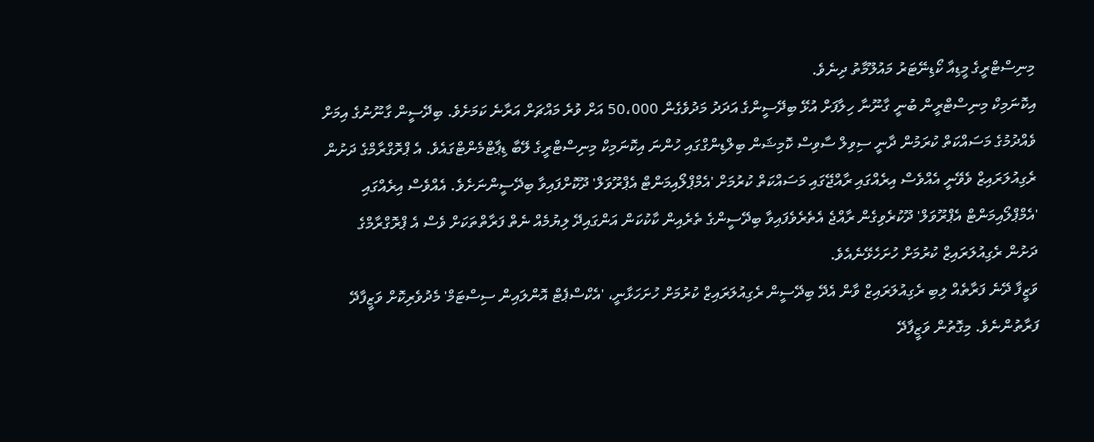މިނިސްޓްރީގެ މީޑިއާ ކޯޑިނޭޓަރު މައުލޫމާތު ދިނެވެ.
އިކޮނަމިކް މިނިސްޓްރީން ބުނީ ގާނޫނާ ހިލާފަށް އުޅޭ ބިދޭސީންގެ އަދަދު މަދުވެގެން 50،000 އަށް ވުރެ މައްޗަށް އަރާނެ ކަމަށެވެ. ބިދޭސީން ގާނޫނުގެ އިމަށް ވެއްދުމުގެ މަސައްކަތް ކުރަމުން ދާނީ ސިވިލް ސާވިސް ކޮމިޝަން ބިލްޑިންގްގައި ހުންނަ އިކޮނަމިކް މިނިސްޓްރީގެ ލޭބާ ޑިޕާޓްމެންޓްގައެވެ. އެ ޕްރޮގްރާމްގެ ދަށުން ރެގިއުލަރައިޒް ވެވޭނީ އެއްވެސް އިރެއްގައި ރާއްޖޭގައި މަސައްކަތް ކުރުމަށް 'އެމްޕްލޯއިމަންޓް އެޕްރޫވަލް' ދޫކޮށްފައިވާ ބިދޭސީންނަށެވެ. އެއްވެސް އިރެއްގައި 'އެމްޕްލޯއިމަންޓް އެޕްރޫވަލް' ދޫކުރެވިގެން ރާއްޖެ އެތެރެވެފައިވާ ބިދޭސީންގެ ތެރެއިން ކާކުކަން އަންގައިދޭ ލިޔުމެއް ނެތް ފަރާތްތަކަށް ވެސް އެ ޕްރޮގްރާމްގެ ދަށުން ރެގިއުލަރައިޒް ކުރުމަށް ހުށަހެޅޭނެއެވެ.
ވަޒީފާ ދޭނެ ފަރާތެއް ލިބި ރެގިއުލަރައިޒް ވާން އެދޭ ބިދޭސީން ރެގިއުލަރައިޒް ކުރުމަށް ހުށަހަޅާނީ، 'އެކްސްޕެޓް އޮންލައިން ސިސްޓަމް' މެދުވެރިކޮށް ވަޒީފާދޭ ފަރާތުންނެވެ. މިގޮތުން ވަޒީފާދޭ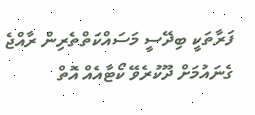ފަރާތަކީ ބިދޭސީ މަސައްކަތްތެރިން ރާއްޖެ ގެނައުމަށް ދޫކުރެވޭ ކޯޓާއެއް އޮތް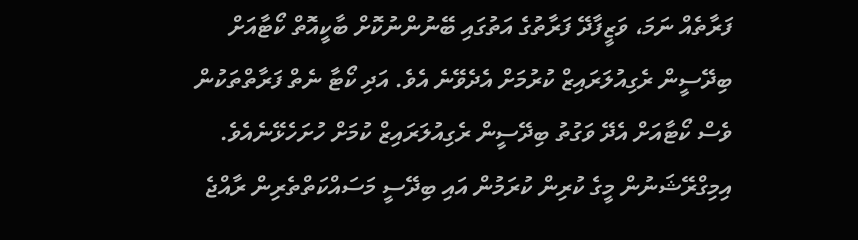ފަރާތެއް ނަމަ، ވަޒީފާދޭ ފަރާތުގެ އަތުގައި ބޭނުންނުކޮށް ބާކީއޮތް ކޯޓާއަށް ބިދޭސީން ރެގިއުލަރައިޒް ކުރުމަށް އެދެވޭނެ އެވެ. އަދި ކޯޓާ ނެތް ފަރާތްތަކުން ވެސް ކޯޓާއަށް އެދޭ ވަގުތު ބިދޭސީން ރެގިއުލަރައިޒް ކުމަށް ހުށަހެޅޭނެއެވެ.
އިމިގްރޭޝަނުން މީގެ ކުރިން ކުރަމުން އައި ބިދޭސީ މަސައްކަތްތެރިން ރާއްޖެ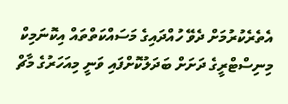އެތެރެކުރުމަށް ދެވޭ ހުއްދައިގެ މަސައްކަތްތައް އިކޮނަމިކް މިނިސްޓްރީގެ ދަށަށް ބަދަލުކޮށްފައި ވަނީ މިއަހަރުގެ މާޗް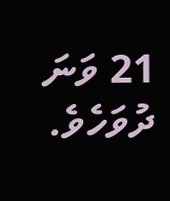21 ވަނަ ދުވަހެވެ.